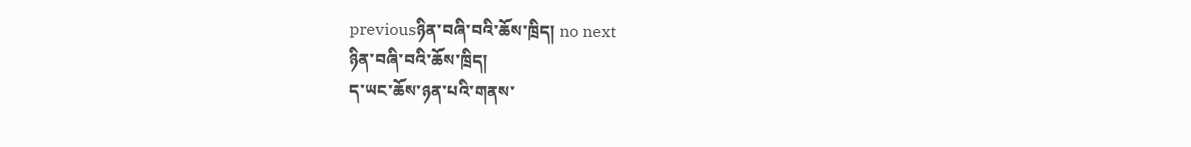previousཉིན་བཞི་བའི་ཆོས་ཁྲིད། no next
ཉིན་བཞི་བའི་ཆོས་ཁྲིད།
ད་ཡང་ཆོས་ཉན་པའི་གནས་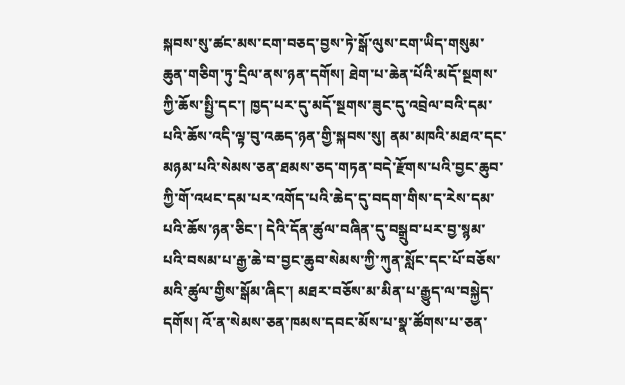སྐབས་སུ་ཚང་མས་ངག་བཅད་བྱས་ཏེ་སྒོ་ལུས་ངག་ཡིད་གསུམ་ཆུན་གཅིག་ཏུ་དྲིལ་ནས་ཉན་དགོས། ཐེག་པ་ཆེན་པོའི་མདོ་སྔགས་ཀྱི་ཆོས་སྤྱི་དང་། ཁྱད་པར་དུ་མདོ་སྔགས་ཟུང་དུ་འབྲེལ་བའི་དམ་པའི་ཆོས་འདི་ལྟ་བུ་འཆད་ཉན་གྱི་སྐབས་སུ། ནམ་མཁའི་མཐའ་དང་མཉམ་པའི་སེམས་ཅན་ཐམས་ཅད་གཏན་བདེ་རྫོགས་པའི་བྱང་ཆུབ་ཀྱི་གོ་འཕང་དམ་པར་འགོད་པའི་ཆེད་དུ་བདག་གིས་ད་རེས་དམ་པའི་ཆོས་ཉན་ཅིང་། དེའི་དོན་ཚུལ་བཞིན་དུ་བསྒྲུབ་པར་བྱ་སྙམ་པའི་བསམ་པ་རྒྱ་ཆེ་བ་བྱང་ཆུབ་སེམས་ཀྱི་ཀུན་སློང་དང་པོ་བཅོས་མའི་ཚུལ་གྱིས་སྒོམ་ཞིང་། མཐར་བཅོས་མ་མིན་པ་རྒྱུད་ལ་བསྐྱེད་དགོས། འོ་ན་སེམས་ཅན་ཁམས་དབང་མོས་པ་སྣ་ཚོགས་པ་ཅན་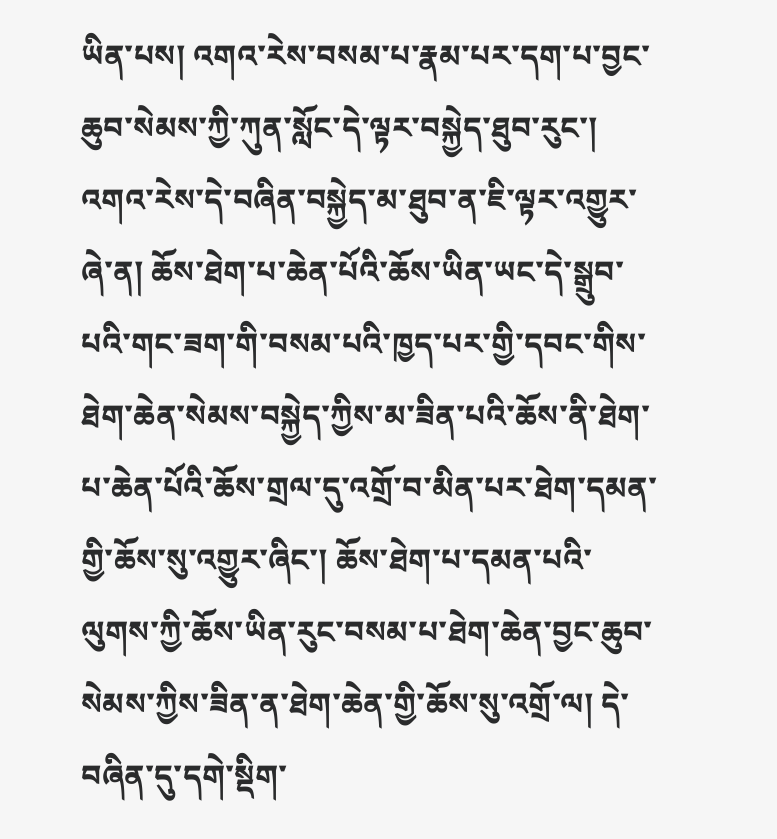ཡིན་པས། འགའ་རེས་བསམ་པ་རྣམ་པར་དག་པ་བྱང་ཆུབ་སེམས་ཀྱི་ཀུན་སློང་དེ་ལྟར་བསྐྱེད་ཐུབ་རུང་། འགའ་རེས་དེ་བཞིན་བསྐྱེད་མ་ཐུབ་ན་ཇི་ལྟར་འགྱུར་ཞེ་ན། ཆོས་ཐེག་པ་ཆེན་པོའི་ཆོས་ཡིན་ཡང་དེ་སྒྲུབ་པའི་གང་ཟག་གི་བསམ་པའི་ཁྱད་པར་གྱི་དབང་གིས་ཐེག་ཆེན་སེམས་བསྐྱེད་ཀྱིས་མ་ཟིན་པའི་ཆོས་ནི་ཐེག་པ་ཆེན་པོའི་ཆོས་གྲལ་དུ་འགྲོ་བ་མིན་པར་ཐེག་དམན་གྱི་ཆོས་སུ་འགྱུར་ཞིང་། ཆོས་ཐེག་པ་དམན་པའི་ལུགས་ཀྱི་ཆོས་ཡིན་རུང་བསམ་པ་ཐེག་ཆེན་བྱང་ཆུབ་སེམས་ཀྱིས་ཟིན་ན་ཐེག་ཆེན་གྱི་ཆོས་སུ་འགྲོ་ལ། དེ་བཞིན་དུ་དགེ་སྡིག་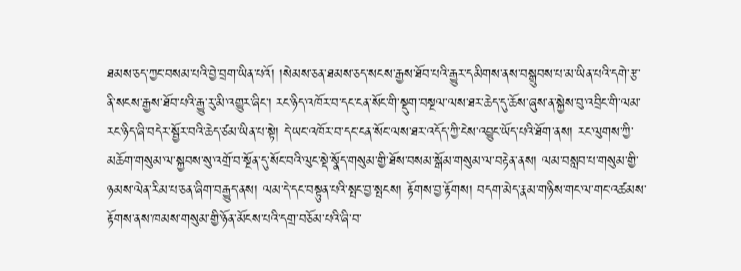ཐམས་ཅད་ཀྱང་བསམ་པའི་བྱེ་བྲག་ཡིན་པའོ། །སེམས་ཅན་ཐམས་ཅད་སངས་རྒྱས་ཐོབ་པའི་རྒྱུར་དམིགས་ནས་བསྒྲུབས་པ་མ་ཡིན་པའི་དགེ་རྩ་ནི་སངས་རྒྱས་ཐོབ་པའི་རྒྱུ་རུ་མི་འགྱུར་ཞིང་། རང་ཉིད་འཁོར་བ་དང་ངན་སོང་གི་སྡུག་བསྔལ་ལས་ཐར་ཆེད་དུ་ཆོས་ཞུས་ན་སྐྱེས་བུ་འབྲིང་གི་ལམ་རང་ཉིད་ཞི་བདེར་སྦྱོར་བའི་ཆེད་ཙམ་ཡིན་པ་སྟེ། དེ་ཡང་འཁོར་བ་དང་ངན་སོང་ལས་ཐར་འདོད་ཀྱི་ངེས་འབྱུང་ཡོད་པའི་ཐོག་ནས། རང་ལུགས་ཀྱི་མཆོག་གསུམ་ལ་སྐྱབས་སུ་འགྲོ་བ་སྔོན་དུ་སོང་བའི་ལུང་སྡེ་སྣོད་གསུམ་གྱི་ཐོས་བསམ་སྒོམ་གསུམ་ལ་བརྟེན་ནས། ལམ་བསླབ་པ་གསུམ་གྱི་ཉམས་ལེན་རིམ་པ་ཅན་ཞིག་བརྒྱུད་ནས། ལམ་དེ་དང་བསྟུན་པའི་སྤང་བྱ་སྤངས། རྟོགས་བྱ་རྟོགས། བདག་མེད་རྣམ་གཉིས་གང་ལ་གང་འཚམས་རྟོགས་ནས་ཁམས་གསུམ་གྱི་ཉོན་མོངས་པའི་དགྲ་བཅོམ་པའི་ཞི་བ་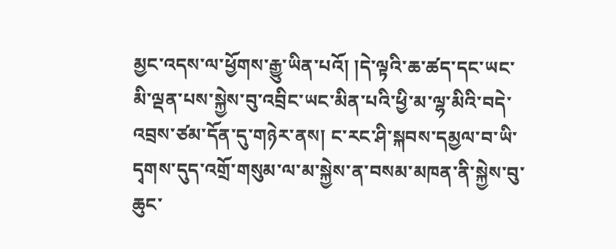མྱང་འདས་ལ་ཕྱོགས་རྒྱུ་ཡིན་པའོ། །དེ་ལྟའི་ཆ་ཚད་དང་ཡང་མི་ལྡན་པས་སྐྱེས་བུ་འབྲིང་ཡང་མིན་པའི་ཕྱི་མ་ལྷ་མིའི་བདེ་འབྲས་ཙམ་དོན་དུ་གཉེར་ནས། ང་རང་ཤི་སྐབས་དམྱལ་བ་ཡི་དྭགས་དུད་འགྲོ་གསུམ་ལ་མ་སྐྱེས་ན་བསམ་མཁན་ནི་སྐྱེས་བུ་ཆུང་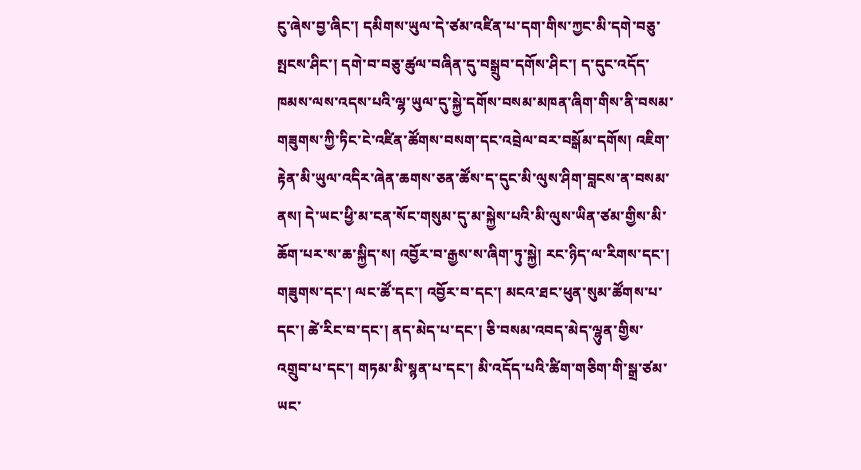ངུ་ཞེས་བྱ་ཞིང་། དམིགས་ཡུལ་དེ་ཙམ་འཛིན་པ་དག་གིས་ཀྱང་མི་དགེ་བཅུ་སྤངས་ཤིང་། དགེ་བ་བཅུ་ཚུལ་བཞིན་དུ་བསྒྲུབ་དགོས་ཤིང་། ད་དུང་འདོད་ཁམས་ལས་འདས་པའི་ལྷ་ཡུལ་དུ་སྐྱེ་དགོས་བསམ་མཁན་ཞིག་གིས་ནི་བསམ་གཟུགས་ཀྱི་ཏིང་ངེ་འཛིན་ཚོགས་བསག་དང་འབྲེལ་བར་བསྒོམ་དགོས། འཇིག་རྟེན་མི་ཡུལ་འདིར་ཞེན་ཆགས་ཅན་ཚོས་ད་དུང་མི་ལུས་ཤིག་བླངས་ན་བསམ་ནས། དེ་ཡང་ཕྱི་མ་ངན་སོང་གསུམ་དུ་མ་སྐྱེས་པའི་མི་ལུས་ཡིན་ཙམ་གྱིས་མི་ཆོག་པར་ས་ཆ་སྐྱིད་ས། འབྱོར་བ་རྒྱས་ས་ཞིག་ཏུ་སྐྱེ། རང་ཉིད་ལ་རིགས་དང་། གཟུགས་དང་། ལང་ཚོ་དང་། འབྱོར་བ་དང་། མངའ་ཐང་ཕུན་སུམ་ཚོགས་པ་དང་། ཚེ་རིང་བ་དང་། ནད་མེད་པ་དང་། ཅི་བསམ་འབད་མེད་ལྷུན་གྱིས་འགྲུབ་པ་དང་། གཏམ་མི་སྙན་པ་དང་། མི་འདོད་པའི་ཚིག་གཅིག་གི་སྒྲ་ཙམ་ཡང་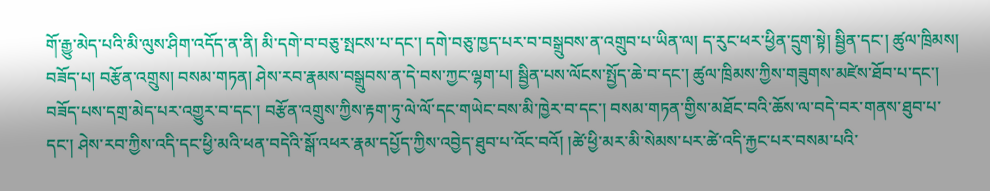གོ་རྒྱུ་མེད་པའི་མི་ལུས་ཤིག་འདོད་ན་ནི། མི་དགེ་བ་བཅུ་སྤངས་པ་དང་། དགེ་བཅུ་ཁྱད་པར་བ་བསྒྲུབས་ན་འགྲུབ་པ་ཡིན་ལ། ད་རུང་ཕར་ཕྱིན་དྲུག་སྟེ། སྦྱིན་དང་། ཚུལ་ཁྲིམས། བཟོད་པ། བརྩོན་འགྲུས། བསམ་གཏན། ཤེས་རབ་རྣམས་བསྒྲུབས་ན་དེ་བས་ཀྱང་ལྷག་པ། སྦྱིན་པས་ལོངས་སྤྱོད་ཆེ་བ་དང་། ཚུལ་ཁྲིམས་ཀྱིས་གཟུགས་མཛེས་ཐོབ་པ་དང་། བཟོད་པས་དགྲ་མེད་པར་འགྱུར་བ་དང་། བརྩོན་འགྲུས་ཀྱིས་རྟག་ཏུ་ལེ་ལོ་དང་གཡེང་བས་མི་ཁྱེར་བ་དང་། བསམ་གཏན་གྱིས་མཐོང་བའི་ཆོས་ལ་བདེ་བར་གནས་ཐུབ་པ་དང་། ཤེས་རབ་ཀྱིས་འདི་དང་ཕྱི་མའི་ཕན་བདེའི་སྒོ་འཕར་རྣམ་དཔྱོད་ཀྱིས་འབྱེད་ཐུབ་པ་འོང་བའོ། །ཚེ་ཕྱི་མར་མི་སེམས་པར་ཚེ་འདི་རྐྱང་པར་བསམ་པའི་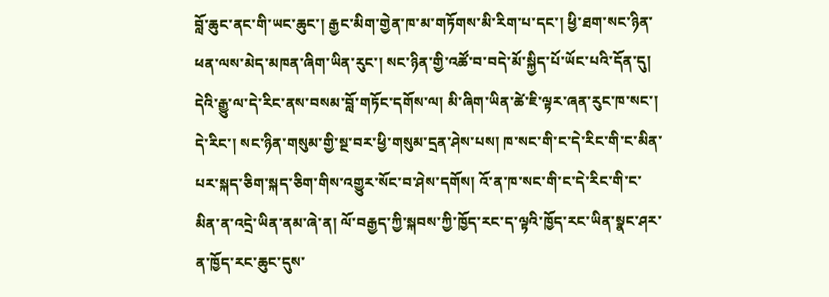བློ་ཆུང་ནང་གི་ཡང་ཆུང་། རྒྱང་མིག་གྱེན་ཁ་མ་གཏོགས་མི་རིག་པ་དང་། ཕྱི་ཐག་སང་ཉིན་ཕན་ལས་མེད་མཁན་ཞིག་ཡིན་རུང་། སང་ཉིན་གྱི་འཚོ་བ་བདེ་མོ་སྐྱིད་པོ་ཡོང་པའི་དོན་དུ། དེའི་རྒྱུ་ལ་དེ་རིང་ནས་བསམ་བློ་གཏོང་དགོས་ལ། མི་ཞིག་ཡིན་ཚེ་ཇི་ལྟར་ཞན་རུང་ཁ་སང་། དེ་རིང་། སང་ཉིན་གསུམ་གྱི་སྔ་བར་ཕྱི་གསུམ་དྲན་ཤེས་པས། ཁ་སང་གི་ང་དེ་རིང་གི་ང་མིན་པར་སྐད་ཅིག་སྐད་ཅིག་གིས་འགྱུར་སོང་བ་ཤེས་དགོས། འོ་ན་ཁ་སང་གི་ང་དེ་རིང་གི་ང་མིན་ན་འདྲེ་ཡིན་ནམ་ཞེ་ན། ལོ་བརྒྱད་ཀྱི་སྐབས་ཀྱི་ཁྱོད་རང་ད་ལྟའི་ཁྱོད་རང་ཡིན་སྣང་ཤར་ན་ཁྱོད་རང་ཆུང་དུས་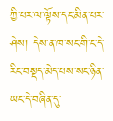ཀྱི་པར་ལ་ལྟོས་དང་མིན་པར་ཤེས། དེས་ན་ཁ་སང་གི་ང་དེ་རིང་བསྡད་མེད་པས་སང་ཉིན་ཡང་དེ་བཞིན་དུ་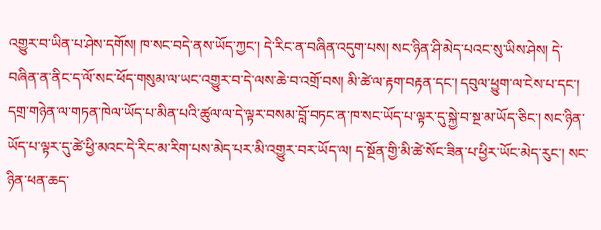འགྱུར་བ་ཡིན་པ་ཤེས་དགོས། ཁ་སང་བདེ་ནས་ཡོད་ཀྱང་། དེ་རིང་ན་བཞིན་འདུག་པས། སང་ཉིན་ཤི་མེད་པའང་སུ་ཡིས་ཤེས། དེ་བཞིན་ན་ནིང་ད་ལོ་སང་ཕོད་གསུམ་ལ་ཡང་འགྱུར་བ་དེ་ལས་ཆེ་བ་འགྲོ་བས། མི་ཚེ་ལ་རྟག་བརྟན་དང་། དབུལ་ཕྱུག་ལ་ངེས་པ་དང་། དགྲ་གཉེན་ལ་གཏན་ཁེལ་ཡོད་པ་མིན་པའི་ཚུལ་ལ་དེ་ལྟར་བསམ་བློ་བཏང་ན་ཁ་སང་ཡོད་པ་ལྟར་དུ་སྐྱེ་བ་སྔ་མ་ཡོད་ཅིང་། སང་ཉིན་ཡོད་པ་ལྟར་དུ་ཚེ་ཕྱི་མའང་དེ་རིང་མ་རིག་པས་མེད་པར་མི་འགྱུར་བར་ཡོད་ལ། ད་སྔོན་གྱི་མི་ཚེ་སོང་ཟིན་པ་ཕྱིར་ཡོང་མེད་རུང་། སང་ཉིན་ཕན་ཆད་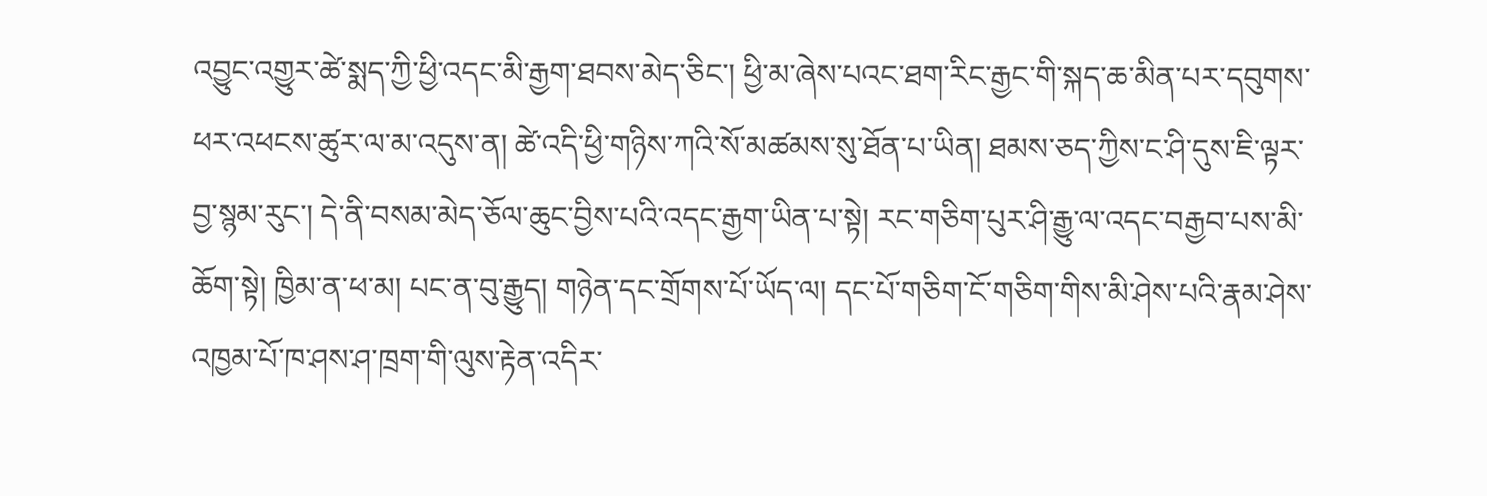འབྱུང་འགྱུར་ཚེ་སྨད་ཀྱི་ཕྱི་འདང་མི་རྒྱག་ཐབས་མེད་ཅིང་། ཕྱི་མ་ཞེས་པའང་ཐག་རིང་རྒྱང་གི་སྐད་ཆ་མིན་པར་དབུགས་ཕར་འཕངས་ཚུར་ལ་མ་འདུས་ན། ཚེ་འདི་ཕྱི་གཉིས་ཀའི་སོ་མཚམས་སུ་ཐོན་པ་ཡིན། ཐམས་ཅད་ཀྱིས་ང་ཤི་དུས་ཇི་ལྟར་བྱ་སྙམ་རུང་། དེ་ནི་བསམ་མེད་ཅོལ་ཆུང་བྱིས་པའི་འདང་རྒྱག་ཡིན་པ་སྟེ། རང་གཅིག་པུར་ཤི་རྒྱུ་ལ་འདང་བརྒྱབ་པས་མི་ཆོག་སྟེ། ཁྱིམ་ན་ཕ་མ། པང་ན་བུ་རྒྱུད། གཉེན་དང་གྲོགས་པོ་ཡོད་ལ། དང་པོ་གཅིག་ངོ་གཅིག་གིས་མི་ཤེས་པའི་རྣམ་ཤེས་འཁྱམ་པོ་ཁ་ཤས་ཤ་ཁྲག་གི་ལུས་རྟེན་འདིར་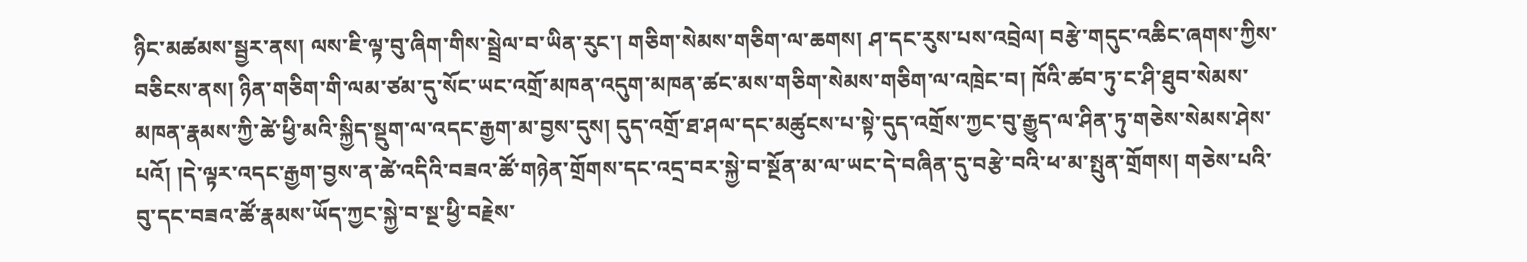ཉིང་མཚམས་སྦྱར་ནས། ལས་ཇི་ལྟ་བུ་ཞིག་གིས་སྦྲེལ་བ་ཡིན་རུང་། གཅིག་སེམས་གཅིག་ལ་ཆགས། ཤ་དང་རུས་པས་འབྲེལ། བརྩེ་གདུང་འཆིང་ཞགས་ཀྱིས་བཅིངས་ནས། ཉིན་གཅིག་གི་ལམ་ཙམ་དུ་སོང་ཡང་འགྲོ་མཁན་འདུག་མཁན་ཚང་མས་གཅིག་སེམས་གཅིག་ལ་འཁྲེང་བ། ཁོའི་ཚབ་ཏུ་ང་ཤི་ཐུབ་སེམས་མཁན་རྣམས་ཀྱི་ཚེ་ཕྱི་མའི་སྐྱིད་སྡུག་ལ་འདང་རྒྱག་མ་བྱས་དུས། དུད་འགྲོ་ཐ་ཤལ་དང་མཚུངས་པ་སྟེ་དུད་འགྲོས་ཀྱང་བུ་རྒྱུད་ལ་ཤིན་ཏུ་གཅེས་སེམས་ཤེས་པའོ། །དེ་ལྟར་འདང་རྒྱག་བྱས་ན་ཚེ་འདིའི་བཟའ་ཚོ་གཉེན་གྲོགས་དང་འདྲ་བར་སྐྱེ་བ་སྔོན་མ་ལ་ཡང་དེ་བཞིན་དུ་བརྩེ་བའི་ཕ་མ་སྤུན་གྲོགས། གཅེས་པའི་བུ་དང་བཟའ་ཚོ་རྣམས་ཡོད་ཀྱང་སྐྱེ་བ་སྔ་ཕྱི་བརྗེས་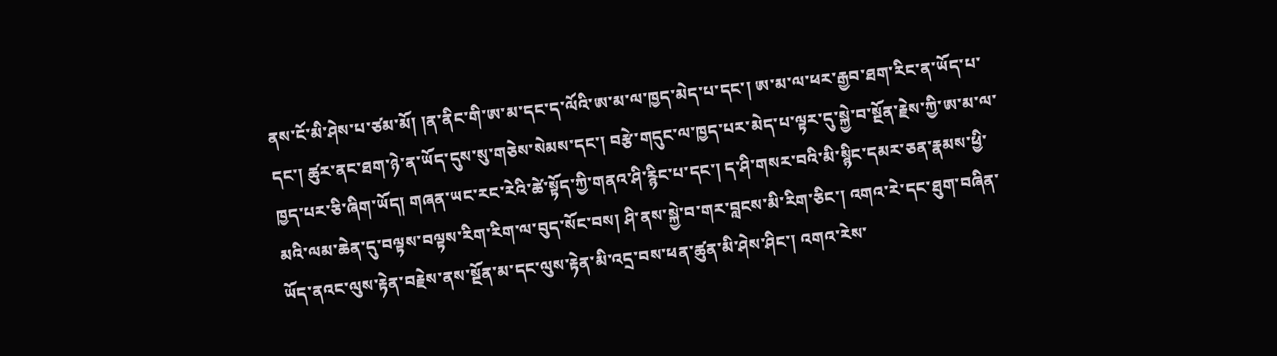ནས་ངོ་མི་ཤེས་པ་ཙམ་མོ། །ན་ནིང་གི་ཨ་མ་དང་ད་ལོའི་ཨ་མ་ལ་ཁྱད་མེད་པ་དང་། ཨ་མ་ལ་ཕར་རྒྱབ་ཐག་རིང་ན་ཡོད་པ་དང་། ཚུར་ནང་ཐག་ཉེ་ན་ཡོད་དུས་སུ་གཅེས་སེམས་དང་། བརྩེ་གདུང་ལ་ཁྱད་པར་མེད་པ་ལྟར་དུ་སྐྱེ་བ་སྔོན་རྗེས་ཀྱི་ཨ་མ་ལ་ཁྱད་པར་ཅི་ཞིག་ཡོད། གཞན་ཡང་རང་རེའི་ཚེ་སྟོད་ཀྱི་གནའ་ཤི་རྙིང་པ་དང་། ད་ཤི་གསར་བའི་མི་སྙིང་དམར་ཅན་རྣམས་ཕྱི་མའི་ལམ་ཆེན་དུ་བལྟས་བལྟས་རིག་རིག་ལ་བུད་སོང་བས། ཤི་ནས་སྐྱེ་བ་གར་བླངས་མི་རིག་ཅིང་། འགའ་རེ་དང་ཐུག་བཞིན་ཡོད་ནའང་ལུས་རྟེན་བརྗེས་ནས་སྔོན་མ་དང་ལུས་རྟེན་མི་འདྲ་བས་ཕན་ཚུན་མི་ཤེས་ཤིང་། འགའ་རེས་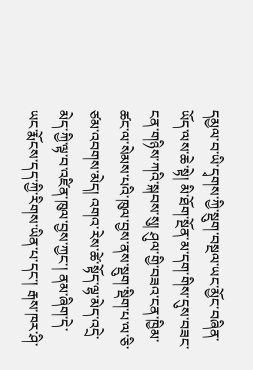དམྱལ་བ་ཡི་དྭགས་ཀྱི་སྡུག་བསྔལ་ཡང་མྱོང་བཞིན་ཡོད་ལས་ཆེ་སྟེ། མི་ཐོག་སྔོན་མ་དག་གིས་དུས་བཟང་ངན་གཉིས་ཀའི་སྐབས་སུ། ཤུལ་གྱི་བཟའ་ངན་ཁྱིམ་ཚང་ལ་སེམས་པའི་ཁུལ་བྱས་ནས་སྡུག་སྡིག་པ་ལ་ཅི་ཙམ་འབགས་མེད། འགའ་རེས་ཚེ་སྟོད་ལྷ་མེད་འདྲེ་མེད་ཀྱི་ལྟ་བ་འཛིན་ཁུལ་བྱས་ཀྱང་། ནམ་ཞིག་དེ་ཡང་རྨོངས་དད་ཀྱི་རིགས་ཡིན་པ་དང་། རྒས་ཁར་ཤི་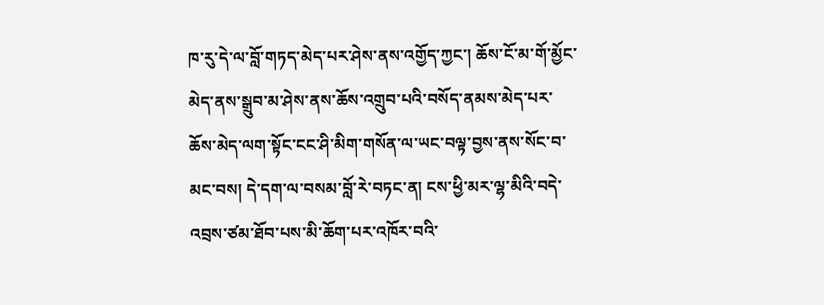ཁ་རུ་དེ་ལ་བློ་གཏད་མེད་པར་ཤེས་ནས་འགྱོད་ཀྱང་། ཆོས་ངོ་མ་གོ་མྱོང་མེད་ནས་སྒྲུབ་མ་ཤེས་ནས་ཆོས་འགྲུབ་པའི་བསོད་ནམས་མེད་པར་ཆོས་མེད་ལག་སྟོང་ངང་ཤི་མིག་གསོན་ལ་ཡང་བལྟ་བྱས་ནས་སོང་བ་མང་བས། དེ་དག་ལ་བསམ་བློ་རེ་བཏང་ན། ངས་ཕྱི་མར་ལྷ་མིའི་བདེ་འབྲས་ཙམ་ཐོབ་པས་མི་ཆོག་པར་འཁོར་བའི་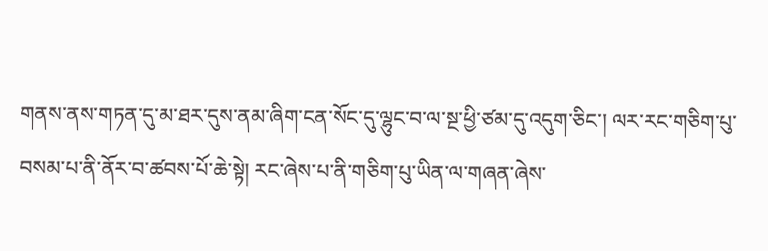གནས་ནས་གཏན་དུ་མ་ཐར་དུས་ནམ་ཞིག་ངན་སོང་དུ་ལྷུང་བ་ལ་སྔ་ཕྱི་ཙམ་དུ་འདུག་ཅིང་། ལར་རང་གཅིག་པུ་བསམ་པ་ནི་ནོར་བ་ཚབས་པོ་ཆེ་སྟེ། རང་ཞེས་པ་ནི་གཅིག་པུ་ཡིན་ལ་གཞན་ཞེས་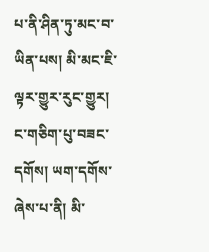པ་ནི་ཤིན་ཏུ་མང་བ་ཡིན་པས། མི་མང་ཇི་ལྟར་གྱུར་རུང་གྱུར། ང་གཅིག་པུ་བཟང་དགོས། ཡག་དགོས་ཞེས་པ་ནི། མི་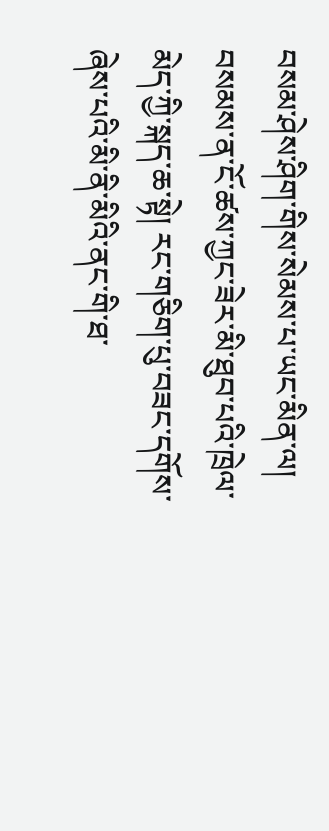བསམ་ཤེས་ཤིག་གིས་སེམས་པ་ཡང་མིན་ལ། བསམས་ན་ངོ་ཚས་ཀྱང་ཟེར་མི་ཐུབ་པའི་ཁྲེལ་མེད་ཀྱི་སྐད་ཆ་སྟེ། རང་གཅིག་པུ་བཟང་དགོས་ཞེས་པའི་མི་ནི་མིའི་ནང་གི་ཐ་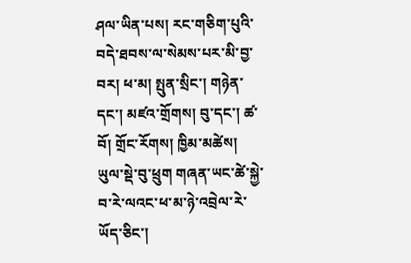ཤལ་ཡིན་པས། རང་གཅིག་པུའི་བདེ་ཐབས་ལ་སེམས་པར་མི་བྱ་བར། ཕ་མ། སྤུན་སྲིང་། གཉེན་དང་། མཛའ་གྲོགས། བུ་དང་། ཚ་བོ། གྲོང་རོགས། ཁྱིམ་མཚེས། ཡུལ་སྡེ་བུ་ཕྲུག གཞན་ཡང་ཚེ་སྐྱེ་བ་རེ་ལའང་ཕ་མ་ཉེ་འབྲེལ་རེ་ཡོད་ཅིང་།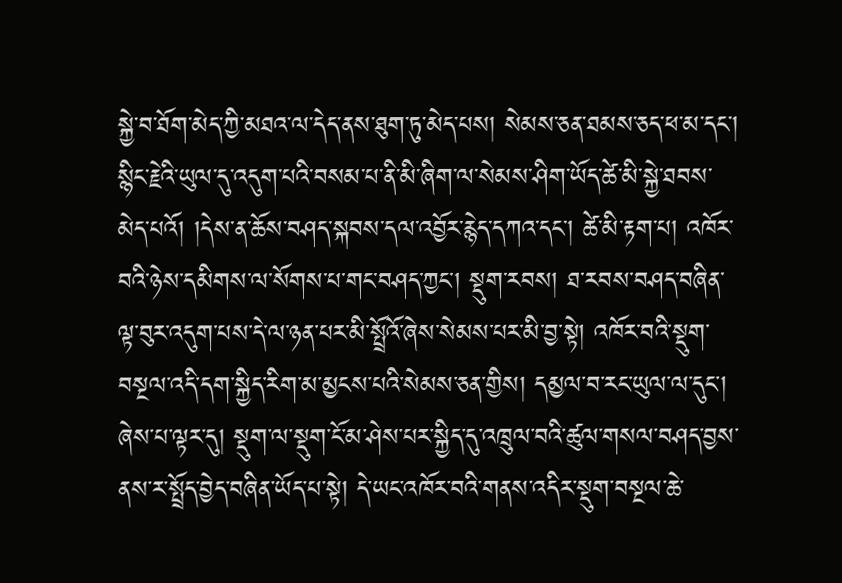སྐྱེ་བ་ཐོག་མེད་ཀྱི་མཐའ་ལ་དེད་ནས་ཐུག་ཏུ་མེད་པས། སེམས་ཅན་ཐམས་ཅད་ཕ་མ་དང་། སྙིང་རྗེའི་ཡུལ་དུ་འདུག་པའི་བསམ་པ་ནི་མི་ཞིག་ལ་སེམས་ཤིག་ཡོད་ཚེ་མི་སྐྱེ་ཐབས་མེད་པའོ། །དེས་ན་ཆོས་བཤད་སྐབས་དལ་འབྱོར་རྙེད་དཀའ་དང་། ཚེ་མི་རྟག་པ། འཁོར་བའི་ཉེས་དམིགས་ལ་སོགས་པ་གང་བཤད་ཀྱང་། སྡུག་རབས། ཐ་རབས་བཤད་བཞིན་ལྟ་བུར་འདུག་པས་དེ་ལ་ཉན་པར་མི་སྤྲོའོ་ཞེས་སེམས་པར་མི་བྱ་སྟེ། འཁོར་བའི་སྡུག་བསྔལ་འདི་དག་སྐྱིད་རིག་མ་མྱངས་པའི་སེམས་ཅན་གྱིས། དམྱལ་བ་རང་ཡུལ་ལ་དུང་། ཞེས་པ་ལྟར་དུ། སྡུག་ལ་སྡུག་ངོ་མ་ཤེས་པར་སྐྱིད་དུ་འཁྲུལ་བའི་ཚུལ་གསལ་བཤད་བྱས་ནས་ར་སྤྲོད་བྱེད་བཞིན་ཡོད་པ་སྟེ། དེ་ཡང་འཁོར་བའི་གནས་འདིར་སྡུག་བསྔལ་ཆེ་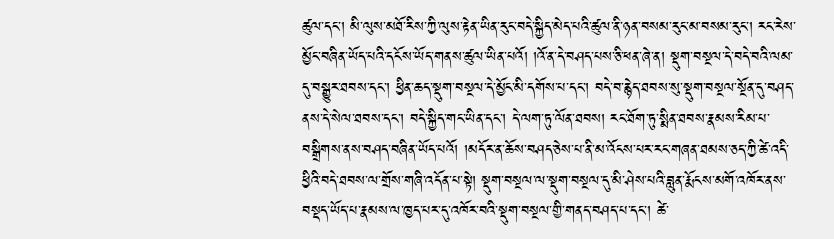ཚུལ་དང་། མི་ལུས་མཐོ་རིས་ཀྱི་ལུས་རྟེན་ཡིན་རུང་བདེ་སྐྱིད་མེད་པའི་ཚུལ་ནི་ཉན་བསམ་རུང་མ་བསམ་རུང་། རང་རེས་མྱོང་བཞིན་ཡོད་པའི་དངོས་ཡོད་གནས་ཚུལ་ཡིན་པའོ། །འོ་ན་དེ་བཤད་པས་ཅི་ཕན་ཞེ་ན། སྡུག་བསྔལ་དེ་བདེ་བའི་ལམ་དུ་བསྒྱུར་ཐབས་དང་། ཕྱིན་ཆད་སྡུག་བསྔལ་དེ་མྱོང་མི་དགོས་པ་དང་། བདེ་བ་རྙེད་ཐབས་སུ་སྡུག་བསྔལ་སྔོན་དུ་བཤད་ནས་དེ་སེལ་ཐབས་དང་། བདེ་སྐྱིད་གང་ཡིན་དང་། དེ་ལག་ཏུ་ལོན་ཐབས། རང་ཐོག་ཏུ་སྨིན་ཐབས་རྣམས་རིམ་པ་བསྒྲིགས་ནས་བཤད་བཞིན་ཡོད་པའོ། །མདོར་ན་ཆོས་བཤད་ཅེས་པ་ནི་མ་འོངས་པར་རང་གཞན་ཐམས་ཅད་ཀྱི་ཚེ་འདི་ཕྱིའི་བདེ་ཐབས་ལ་གྲོས་གཞི་འདོན་པ་སྟེ། སྡུག་བསྔལ་ལ་སྡུག་བསྔལ་དུ་མི་ཤེས་པའི་བླུན་རྨོངས་མགོ་འཁོར་ནས་བསྡད་ཡོད་པ་རྣམས་ལ་ཁྱད་པར་དུ་འཁོར་བའི་སྡུག་བསྔལ་གྱི་གནད་བཤད་པ་དང་། ཚེ་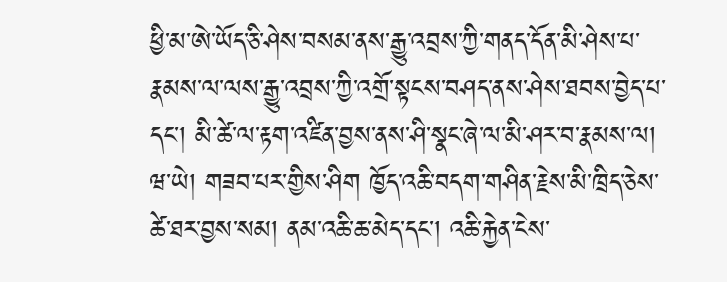ཕྱི་མ་ཨེ་ཡོད་ཅི་ཤེས་བསམ་ནས་རྒྱུ་འབྲས་ཀྱི་གནད་དོན་མི་ཤེས་པ་རྣམས་ལ་ལས་རྒྱུ་འབྲས་ཀྱི་འགྲོ་སྟངས་བཤད་ནས་ཤེས་ཐབས་བྱེད་པ་དང་། མི་ཚེ་ལ་རྟག་འཛིན་བྱས་ནས་ཤི་སྣང་ཞེ་ལ་མི་ཤར་བ་རྣམས་ལ། ཝ་ཡེ། གཟབ་པར་གྱིས་ཤིག ཁྱོད་འཆི་བདག་གཤིན་རྗེས་མི་ཁྲིད་ཅེས་ཚེ་ཐར་བྱས་སམ། ནམ་འཆི་ཆ་མེད་དང་། འཆི་རྐྱེན་ངེས་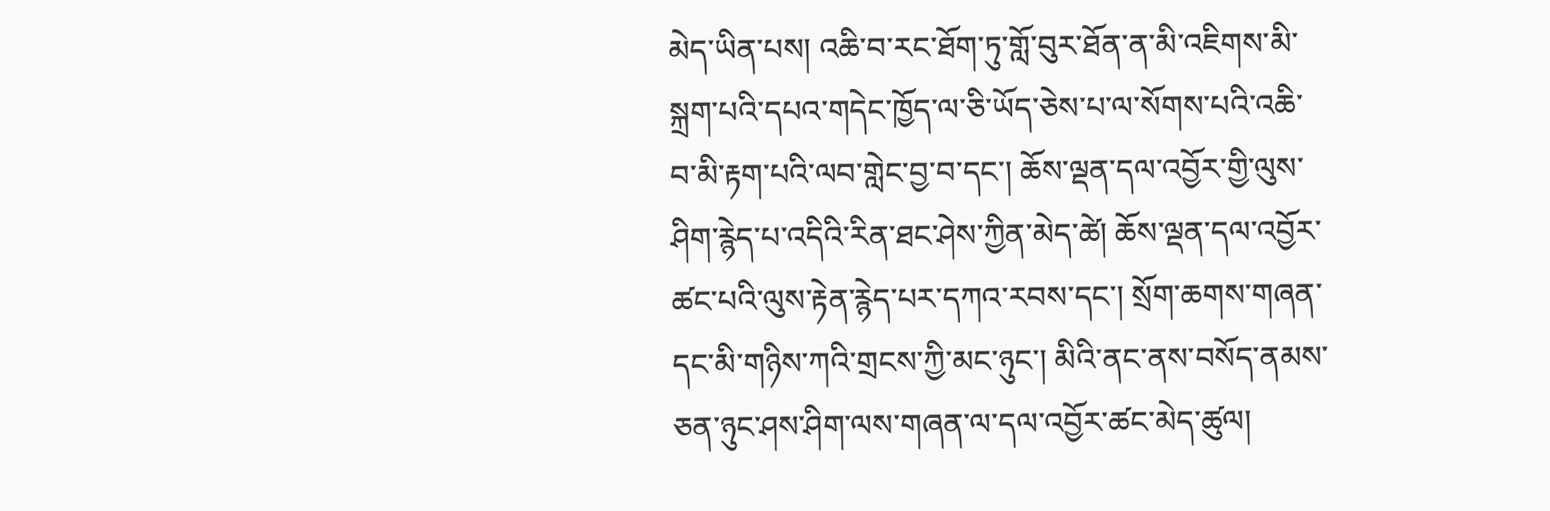མེད་ཡིན་པས། འཆི་བ་རང་ཐོག་ཏུ་གློ་བུར་ཐོན་ན་མི་འཇིགས་མི་སྐྲག་པའི་དཔའ་གདེང་ཁྱོད་ལ་ཅི་ཡོད་ཅེས་པ་ལ་སོགས་པའི་འཆི་བ་མི་རྟག་པའི་ལབ་གླེང་བྱ་བ་དང་། ཆོས་ལྡན་དལ་འབྱོར་གྱི་ལུས་ཤིག་རྙེད་པ་འདིའི་རིན་ཐང་ཤེས་ཀྱིན་མེད་ཚེ། ཆོས་ལྡན་དལ་འབྱོར་ཚང་པའི་ལུས་རྟེན་རྙེད་པར་དཀའ་རབས་དང་། སྲོག་ཆགས་གཞན་དང་མི་གཉིས་ཀའི་གྲངས་ཀྱི་མང་ཉུང་། མིའི་ནང་ནས་བསོད་ནམས་ཅན་ཉུང་ཤས་ཤིག་ལས་གཞན་ལ་དལ་འབྱོར་ཚང་མེད་ཚུལ།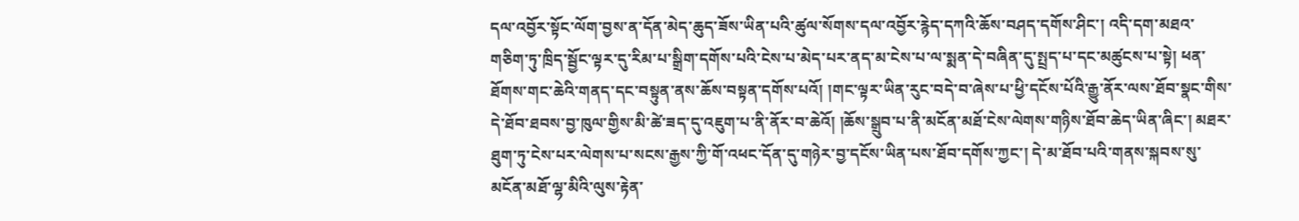དལ་འབྱོར་སྟོང་ལོག་བྱས་ན་དོན་མེད་ཆུད་ཟོས་ཡིན་པའི་ཚུལ་སོགས་དལ་འབྱོར་རྙེད་དཀའི་ཆོས་བཤད་དགོས་ཤིང་། འདི་དག་མཐའ་གཅིག་ཏུ་ཁྲིད་སྦྱོང་ལྟར་དུ་རིམ་པ་སྒྲིག་དགོས་པའི་ངེས་པ་མེད་པར་ནད་མ་ངེས་པ་ལ་སྨན་དེ་བཞིན་དུ་སྤྲད་པ་དང་མཚུངས་པ་སྟེ། ཕན་ཐོགས་གང་ཆེའི་གནད་དང་བསྟུན་ནས་ཆོས་བསྟན་དགོས་པའོ། །གང་ལྟར་ཡིན་རུང་བདེ་བ་ཞེས་པ་ཕྱི་དངོས་པོའི་རྒྱུ་ནོར་ལས་ཐོབ་སྣང་གིས་དེ་ཐོབ་ཐབས་བྱ་ཁུལ་གྱིས་མི་ཚེ་ཟད་དུ་འཇུག་པ་ནི་ནོར་བ་ཆེའོ། །ཆོས་སྒྲུབ་པ་ནི་མངོན་མཐོ་ངེས་ལེགས་གཉིས་ཐོབ་ཆེད་ཡིན་ཞིང་། མཐར་ཐུག་ཏུ་ངེས་པར་ལེགས་པ་སངས་རྒྱས་ཀྱི་གོ་འཕང་དོན་དུ་གཉེར་བྱ་དངོས་ཡིན་པས་ཐོབ་དགོས་ཀྱང་། དེ་མ་ཐོབ་པའི་གནས་སྐབས་སུ་མངོན་མཐོ་ལྷ་མིའི་ལུས་རྟེན་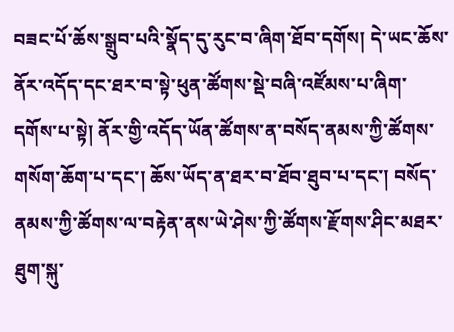བཟང་པོ་ཆོས་སྒྲུབ་པའི་སྣོད་དུ་རུང་བ་ཞིག་ཐོབ་དགོས། དེ་ཡང་ཆོས་ནོར་འདོད་དང་ཐར་བ་སྟེ་ཕུན་ཚོགས་སྡེ་བཞི་འཛོམས་པ་ཞིག་དགོས་པ་སྟེ། ནོར་གྱི་འདོད་ཡོན་ཚོགས་ན་བསོད་ནམས་ཀྱི་ཚོགས་གསོག་ཆོག་པ་དང་། ཆོས་ཡོད་ན་ཐར་བ་ཐོབ་ཐུབ་པ་དང་། བསོད་ནམས་ཀྱི་ཚོགས་ལ་བརྟེན་ནས་ཡེ་ཤེས་ཀྱི་ཚོགས་རྫོགས་ཤིང་མཐར་ཐུག་སྐུ་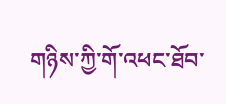གཉིས་ཀྱི་གོ་འཕང་ཐོབ་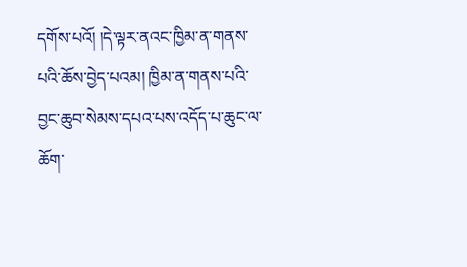དགོས་པའོ། །དེ་ལྟར་ནའང་ཁྱིམ་ན་གནས་པའི་ཆོས་བྱེད་པའམ། ཁྱིམ་ན་གནས་པའི་བྱང་ཆུབ་སེམས་དཔའ་པས་འདོད་པ་ཆུང་ལ་ཆོག་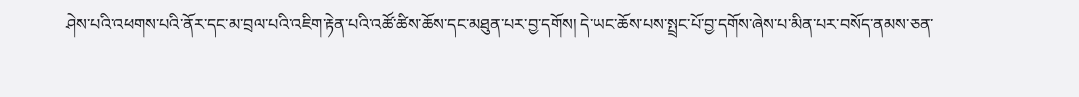ཤེས་པའི་འཕགས་པའི་ནོར་དང་མ་བྲལ་པའི་འཇིག་རྟེན་པའི་འཚོ་ཚིས་ཆོས་དང་མཐུན་པར་བྱ་དགོས། དེ་ཡང་ཆོས་པས་སྤྲང་པོ་བྱ་དགོས་ཞེས་པ་མིན་པར་བསོད་ནམས་ཅན་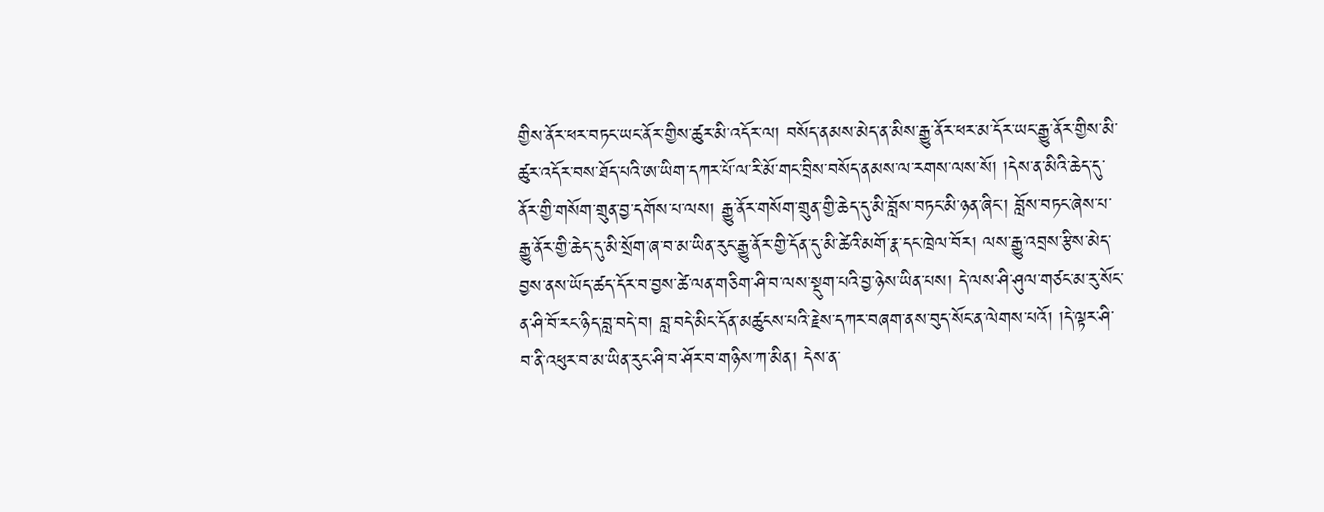གྱིས་ནོར་ཕར་བཏང་ཡང་ནོར་གྱིས་ཚུར་མི་འདོར་ལ། བསོད་ནམས་མེད་ན་མིས་རྒྱུ་ནོར་ཕར་མ་དོར་ཡང་རྒྱུ་ནོར་གྱིས་མི་ཚུར་འདོར་བས་ཐོད་པའི་ཨ་ཡིག་དཀར་པོ་ལ་རི་མོ་གང་བྲིས་བསོད་ནམས་ལ་རགས་ལས་སོ། །དེས་ན་མིའི་ཆེད་དུ་ནོར་གྱི་གསོག་གྲུན་བྱ་དགོས་པ་ལས། རྒྱུ་ནོར་གསོག་གྲུན་གྱི་ཆེད་དུ་མི་བློས་བཏང་མི་ཉན་ཞིང་། བློས་བཏང་ཞེས་པ་རྒྱུ་ནོར་གྱི་ཆེད་དུ་མི་སྲོག་ཞ་བ་མ་ཡིན་རུང་རྒྱུ་ནོར་གྱི་དོན་དུ་མི་ཚེའི་མགོ་རྣ་དང་ཁྲེལ་བོར། ལས་རྒྱུ་འབྲས་རྩིས་མེད་བྱས་ནས་ཡོད་ཚད་དོར་བ་བྱས་ཚེ་ལན་གཅིག་ཤི་བ་ལས་སྡུག་པའི་བྱ་ཉེས་ཡིན་པས། དེ་ལས་ཤི་ཤུལ་གཙང་མ་རུ་སོང་ན་ཤི་བོ་རང་ཉིད་བླ་བདེ་བ། བླ་བདེ་མིང་དོན་མཚུངས་པའི་རྗེས་དཀར་བཞག་ནས་བུད་སོང་ན་ལེགས་པའོ། །དེ་ལྟར་ཤི་བ་ནི་འཕུར་བ་མ་ཡིན་རུང་ཤི་བ་ཤོར་བ་གཉིས་ཀ་མིན། དེས་ན་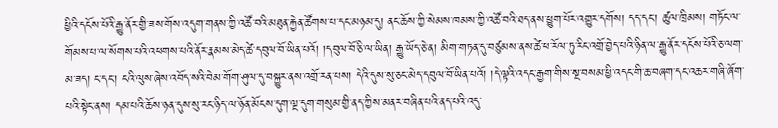ཕྱིའི་དངོས་པོའི་རྒྱུ་ནོར་གྱི་ཟས་གོས་འདུག་གནས་ཀྱི་འཚོ་བའི་མཐུན་རྐྱེན་ཚོགས་པ་དང་མཉམ་དུ། ནང་ཆོས་ཀྱི་སེམས་ཁམས་ཀྱི་འཚོ་བའི་ཐད་ནས་ཕྱུག་པོར་འགྱུར་དགོས། དད་དང་། ཚུལ་ཁྲིམས། གཏོང་ལ་གོམས་པ་ལ་སོགས་པའི་འཕགས་པའི་ནོར་རྣམས་མེད་ཚེ་དབུལ་བོ་ཡིན་པའོ། །དབུལ་བོ་ཅི་ལ་ཡིན། རྒྱུ་ཡོད་ཅེ་ན། མིག་གཏན་དུ་བཙུམས་ནས་ཚེ་ཕ་རོལ་ཏུ་རིང་འགྲོ་བྱེད་པའི་ཉིན་ལ་རྒྱུ་ནོར་དངོས་པོའི་ཅ་ལག་མ་ཟད། ང་དང་། ངའི་ལུས་ཞེས་འབོད་སའི་བེམ་གོག་ཤུལ་དུ་བསྐྱུར་ནས་འགྲོ་རན་པས། དེའི་དུས་སུ་ཅང་མེད་དབུལ་བོ་ཡིན་པའོ། །དེ་ལྟའི་འདང་རྒྱག་གིས་སྔ་བསམ་ཕྱི་འདང་གི་ཆ་བཞག་དང་འཆར་གཞི་ཞོག་པའི་སྟེང་ནས། དམ་པའི་ཆོས་ཉན་དུས་སུ་རང་ཉིད་ལ་ཉོན་མོངས་དུག་ལྔ་དུག་གསུམ་གྱི་ནད་ཀྱིས་མནར་བཞིན་པའི་ནད་པའི་འདུ་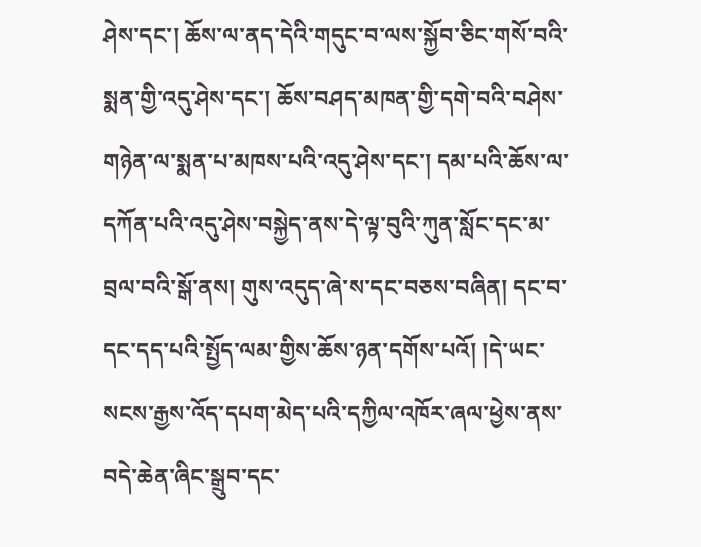ཤེས་དང་། ཆོས་ལ་ནད་དེའི་གདུང་བ་ལས་སྐྱོབ་ཅིང་གསོ་བའི་སྨན་གྱི་འདུ་ཤེས་དང་། ཆོས་བཤད་མཁན་གྱི་དགེ་བའི་བཤེས་གཉེན་ལ་སྨན་པ་མཁས་པའི་འདུ་ཤེས་དང་། དམ་པའི་ཆོས་ལ་དཀོན་པའི་འདུ་ཤེས་བསྐྱེད་ནས་དེ་ལྟ་བུའི་ཀུན་སློང་དང་མ་བྲལ་བའི་སྒོ་ནས། གུས་འདུད་ཞེ་ས་དང་བཅས་བཞིན། དང་བ་དང་དད་པའི་སྤྱོད་ལམ་གྱིས་ཆོས་ཉན་དགོས་པའོ། །དེ་ཡང་སངས་རྒྱས་འོད་དཔག་མེད་པའི་དཀྱིལ་འཁོར་ཞལ་ཕྱེས་ནས་བདེ་ཆེན་ཞིང་སྒྲུབ་དང་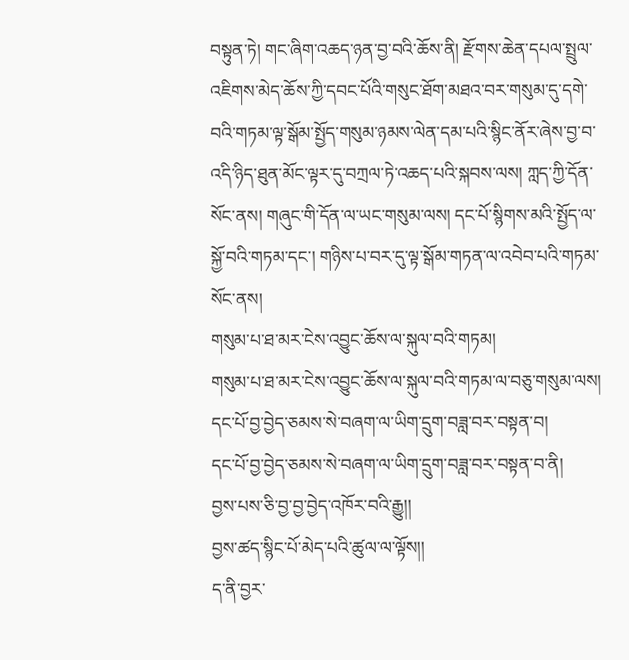བསྟུན་ཏེ། གང་ཞིག་འཆད་ཉན་བྱ་བའི་ཆོས་ནི། རྫོགས་ཆེན་དཔལ་སྤྲུལ་འཇིགས་མེད་ཆོས་ཀྱི་དབང་པོའི་གསུང་ཐོག་མཐའ་བར་གསུམ་དུ་དགེ་བའི་གཏམ་ལྟ་སྒོམ་སྤྱོད་གསུམ་ཉམས་ལེན་དམ་པའི་སྙིང་ནོར་ཞེས་བྱ་བ་འདི་ཉིད་ཐུན་མོང་ལྟར་དུ་བཀྲལ་ཏེ་འཆད་པའི་སྐབས་ལས། ཀླད་ཀྱི་དོན་སོང་ནས། གཞུང་གི་དོན་ལ་ཡང་གསུམ་ལས། དང་པོ་སྙིགས་མའི་སྤྱོད་ལ་སྐྱོ་བའི་གཏམ་དང་། གཉིས་པ་བར་དུ་ལྟ་སྒོམ་གཏན་ལ་འབེབ་པའི་གཏམ་སོང་ནས།
གསུམ་པ་ཐ་མར་ངེས་འབྱུང་ཆོས་ལ་སྐུལ་བའི་གཏམ།
གསུམ་པ་ཐ་མར་ངེས་འབྱུང་ཆོས་ལ་སྐུལ་བའི་གཏམ་ལ་བཅུ་གསུམ་ལས།
དང་པོ་བྱ་བྱེད་ཅམས་སེ་བཞག་ལ་ཡིག་དྲུག་བཟླ་བར་བསྟན་བ།
དང་པོ་བྱ་བྱེད་ཅམས་སེ་བཞག་ལ་ཡིག་དྲུག་བཟླ་བར་བསྟན་བ་ནི།
བྱས་པས་ཅི་བྱ་བྱ་བྱེད་འཁོར་བའི་རྒྱུ།།
བྱས་ཚད་སྙིང་པོ་མེད་པའི་ཚུལ་ལ་ལྟོས།།
ད་ནི་བྱར་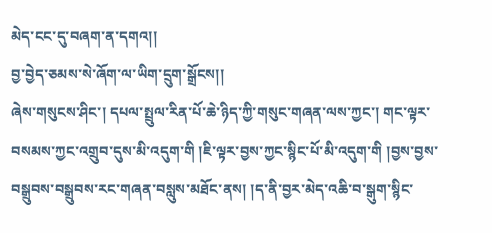མེད་ངང་དུ་བཞག་ན་དགའ།།
བྱ་བྱེད་ཅམས་སེ་ཞོག་ལ་ཡིག་དྲུག་སྒྲོངས།།
ཞེས་གསུངས་ཤིང་། དཔལ་སྤྲུལ་རིན་པོ་ཆེ་ཉིད་ཀྱི་གསུང་གཞན་ལས་ཀྱང་། གང་ལྟར་བསམས་ཀྱང་འགྲུབ་དུས་མི་འདུག་གི །ཇི་ལྟར་བྱས་ཀྱང་སྙིང་པོ་མི་འདུག་གི །བྱས་བྱས་བསྒྲུབས་བསྒྲུབས་རང་གཞན་བསླུས་མཐོང་ནས། །ད་ནི་བྱར་མེད་འཆི་བ་སྒུག་སྙིང་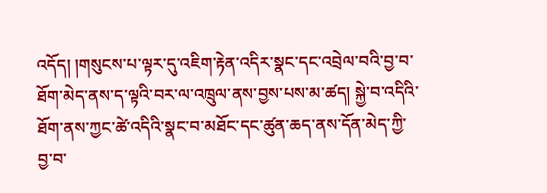འདོད། །གསུངས་པ་ལྟར་དུ་འཇིག་རྟེན་འདིར་སྣང་དང་འབྲེལ་བའི་བྱ་བ་ཐོག་མེད་ནས་ད་ལྟའི་བར་ལ་འཁྲུལ་ནས་བྱས་པས་མ་ཚད། སྐྱེ་བ་འདིའི་ཐོག་ནས་ཀྱང་ཚེ་འདིའི་སྣང་བ་མཐོང་དང་ཚུན་ཆད་ནས་དོན་མེད་ཀྱི་བྱ་བ་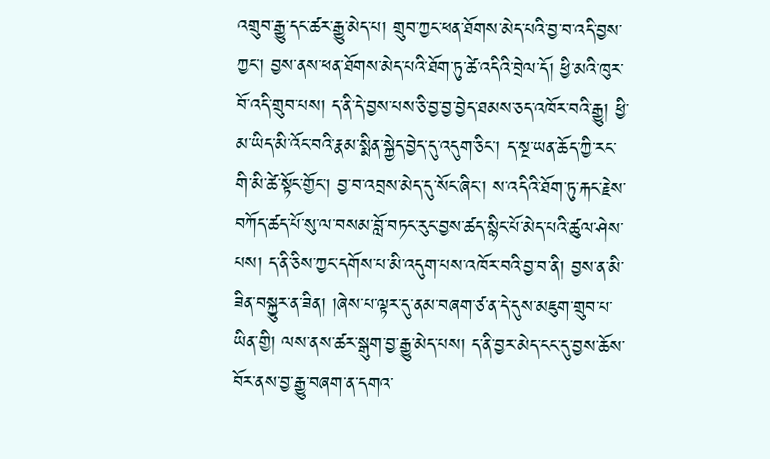འགྲུབ་རྒྱུ་དང་ཚར་རྒྱུ་མེད་པ། གྲུབ་ཀྱང་ཕན་ཐོགས་མེད་པའི་བྱ་བ་འདི་བྱས་ཀྱང་། བྱས་ནས་ཕན་ཐོགས་མེད་པའི་ཐོག་ཏུ་ཚེ་འདིའི་བྲེལ་དོ། ཕྱི་མའི་ཁུར་བོ་འདི་གྲུབ་པས། ད་ནི་དེ་བྱས་པས་ཅི་བྱ་བྱ་བྱེད་ཐམས་ཅད་འཁོར་བའི་རྒྱུ། ཕྱི་མ་ཡིད་མི་འོང་བའི་རྣམ་སྨིན་སྐྱེད་བྱེད་དུ་འདུག་ཅིང་། ད་སྔ་ཡན་ཆོད་ཀྱི་རང་གི་མི་ཚེ་སྟོང་གྱོང་། བྱ་བ་འབྲས་མེད་དུ་སོང་ཞིང་། ས་འདིའི་ཐོག་ཏུ་རྐང་རྗེས་བཀོད་ཚད་པོ་སུ་ལ་བསམ་བློ་བཏང་རུང་བྱས་ཚད་སྙིང་པོ་མེད་པའི་ཚུལ་ཤེས་པས། ད་ནི་ཅིས་ཀྱང་དགོས་པ་མི་འདུག་པས་འཁོར་བའི་བྱ་བ་ནི། བྱས་ན་མི་ཟིན་བསྐྱུར་ན་ཟིན། །ཞེས་པ་ལྟར་དུ་ནམ་བཞག་ཙ་ན་དེ་དུས་མཇུག་གྲུབ་པ་ཡིན་གྱི། ལས་ནས་ཚར་སྒུག་བྱ་རྒྱུ་མེད་པས། ད་ནི་བྱར་མེད་ངང་དུ་བྱས་ཆོས་བོར་ནས་བྱ་རྒྱུ་བཞག་ན་དགའ་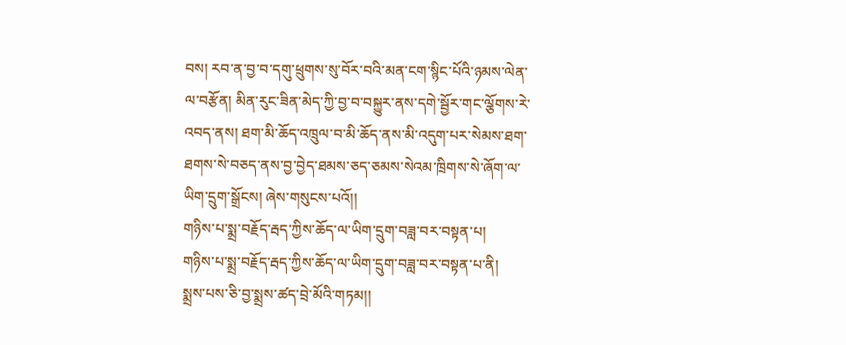བས། རབ་ན་བྱ་བ་དགུ་ཕྲུགས་སུ་བོར་བའི་མན་ངག་སྙིང་པོའི་ཉམས་ལེན་ལ་བརྩོན། མིན་རུང་ཟིན་མེད་ཀྱི་བྱ་བ་བསྐྱུར་ནས་དགེ་སྦྱོར་གང་ལྕོགས་རེ་འབད་ནས། ཐག་མི་ཆོད་འཁྲུལ་བ་མི་ཆོད་ནས་མི་འདུག་པར་སེམས་ཐག་ཐགས་སེ་བཅད་ནས་བྱ་བྱེད་ཐམས་ཅད་ཅམས་སེའམ་ཁྲིགས་སེ་ཞོག་ལ་ཡིག་དྲུག་སྒྲོངས། ཞེས་གསུངས་པའོ།།
གཉིས་པ་སྨྲ་བརྗོད་རྦད་ཀྱིས་ཆོད་ལ་ཡིག་དྲུག་བཟླ་བར་བསྟན་པ།
གཉིས་པ་སྨྲ་བརྗོད་རྦད་ཀྱིས་ཆོད་ལ་ཡིག་དྲུག་བཟླ་བར་བསྟན་པ་ནི།
སྨྲས་པས་ཅི་བྱ་སྨྲས་ཚད་བྲེ་མོའི་གཏམ།།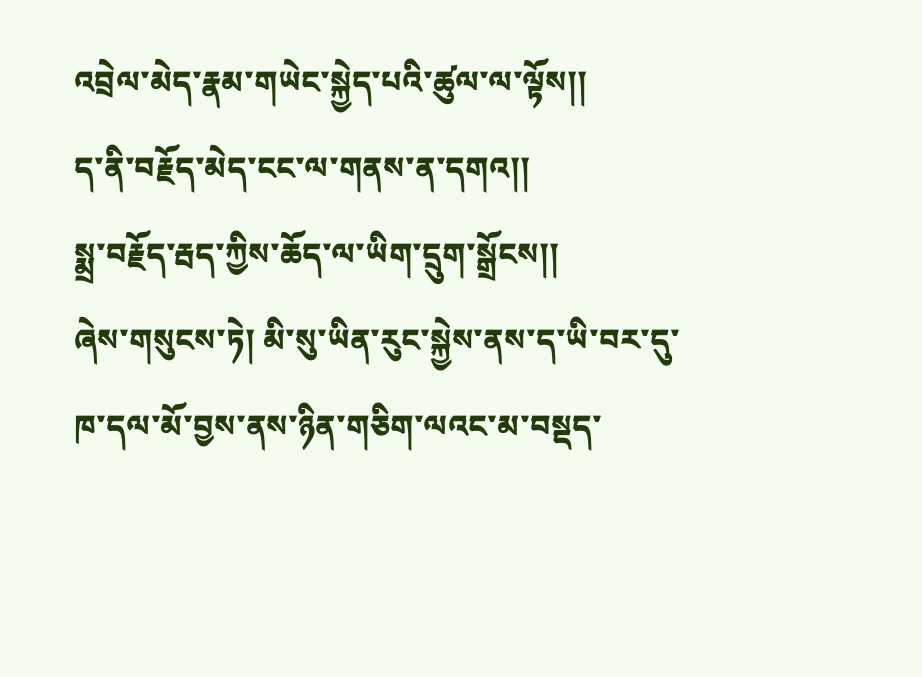འབྲེལ་མེད་རྣམ་གཡེང་སྐྱེད་པའི་ཚུལ་ལ་ལྟོས།།
ད་ནི་བརྗོད་མེད་ངང་ལ་གནས་ན་དགའ།།
སྨྲ་བརྗོད་རྦད་ཀྱིས་ཆོད་ལ་ཡིག་དྲུག་སྒྲོངས།།
ཞེས་གསུངས་ཏེ། མི་སུ་ཡིན་རུང་སྐྱེས་ནས་ད་ཡི་བར་དུ་ཁ་དལ་མོ་བྱས་ནས་ཉིན་གཅིག་ལའང་མ་བསྡད་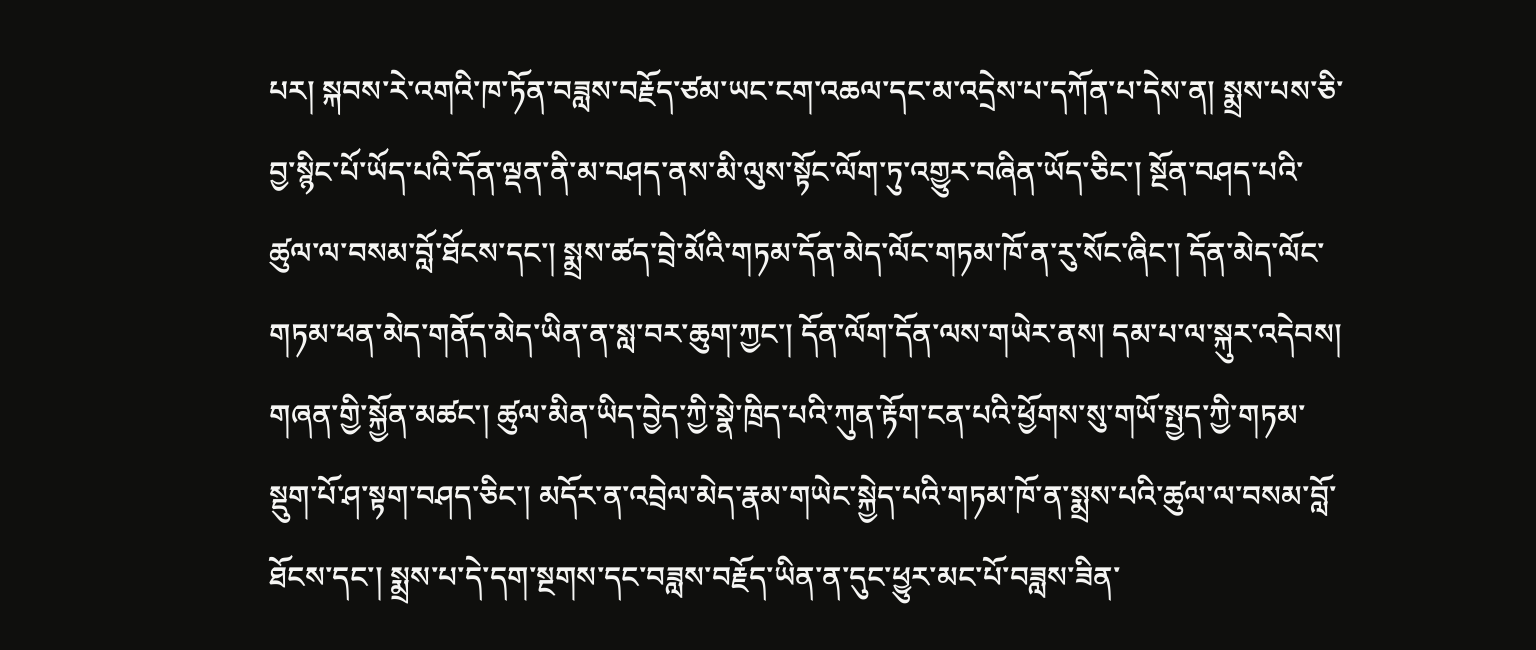པར། སྐབས་རེ་འགའི་ཁ་ཏོན་བཟླས་བརྗོད་ཙམ་ཡང་ངག་འཆལ་དང་མ་འདྲེས་པ་དཀོན་པ་དེས་ན། སྨྲས་པས་ཅི་བྱ་སྙིང་པོ་ཡོད་པའི་དོན་ལྡན་ནི་མ་བཤད་ནས་མི་ལུས་སྟོང་ལོག་ཏུ་འགྱུར་བཞིན་ཡོད་ཅིང་། སྔོན་བཤད་པའི་ཚུལ་ལ་བསམ་བློ་ཐོངས་དང་། སྨྲས་ཚད་བྲེ་མོའི་གཏམ་དོན་མེད་ལོང་གཏམ་ཁོ་ན་རུ་སོང་ཞིང་། དོན་མེད་ལོང་གཏམ་ཕན་མེད་གནོད་མེད་ཡིན་ན་སླ་བར་ཆུག་ཀྱང་། དོན་ལོག་དོན་ལས་གཡེར་ནས། དམ་པ་ལ་སྐུར་འདེབས། གཞན་གྱི་སྐྱོན་མཚང་། ཚུལ་མིན་ཡིད་བྱེད་ཀྱི་སྣེ་ཁྲིད་པའི་ཀུན་རྟོག་ངན་པའི་ཕྱོགས་སུ་གཡོ་སྤྱད་ཀྱི་གཏམ་སྡུག་པོ་ཤ་སྟག་བཤད་ཅིང་། མདོར་ན་འབྲེལ་མེད་རྣམ་གཡེང་སྐྱེད་པའི་གཏམ་ཁོ་ན་སྨྲས་པའི་ཚུལ་ལ་བསམ་བློ་ཐོངས་དང་། སྨྲས་པ་དེ་དག་སྔགས་དང་བཟླས་བརྗོད་ཡིན་ན་དུང་ཕྱུར་མང་པོ་བཟླས་ཟིན་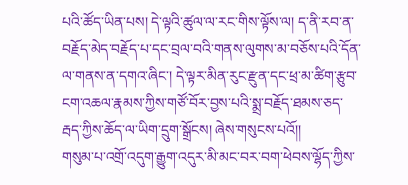པའི་ཚོད་ཡིན་པས། དེ་ལྟའི་ཚུལ་ལ་རང་གིས་ལྟོས་ལ། ད་ནི་རབ་ན་བརྗོད་མེད་བརྗོད་པ་དང་བྲལ་བའི་གནས་ལུགས་མ་བཅོས་པའི་དོན་ལ་གནས་ན་དགའ་ཞིང་། དེ་ལྟར་མིན་རུང་རྫུན་དང་ཕྲ་མ་ཚིག་རྩུབ་ངག་འཆལ་རྣམས་ཀྱིས་གཙོ་བོར་བྱས་པའི་སྨྲ་བརྗོད་ཐམས་ཅད་རྦད་ཀྱིས་ཆོད་ལ་ཡིག་དྲུག་སྒྲོངས། ཞེས་གསུངས་པའོ།།
གསུམ་པ་འགྲོ་འདུག་རྒྱུག་འདུར་མི་མང་བར་བག་ཕེབས་ལྷོད་ཀྱིས་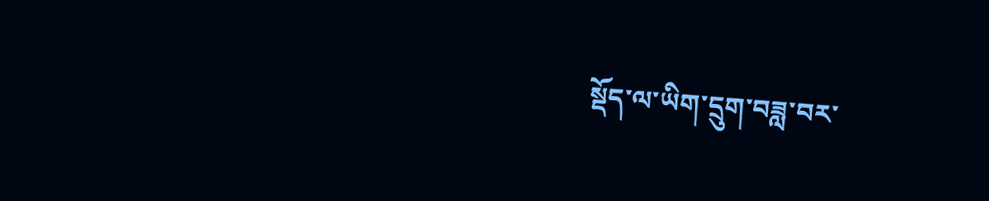སྡོད་ལ་ཡིག་དྲུག་བཟླ་བར་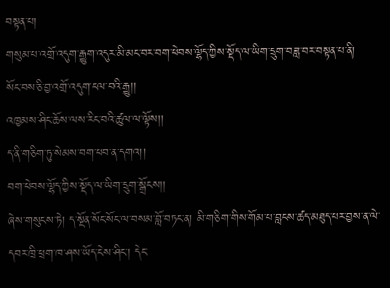བསྟན་པ།
གསུམ་པ་འགྲོ་འདུག་རྒྱུག་འདུར་མི་མང་བར་བག་ཕེབས་ལྷོད་ཀྱིས་སྡོད་ལ་ཡིག་དྲུག་བཟླ་བར་བསྟན་པ་ནི།
སོང་བས་ཅི་བྱ་འགྲོ་འདུག་ངལ་བའི་རྒྱུ།།
འཁྱམས་ཤིང་ཆོས་ལས་རིང་བའི་ཚུལ་ལ་ལྟོས།།
ད་ནི་གཅིག་ཏུ་སེམས་བག་ཕབ་ན་དགའ།།
བག་ཕེབས་ལྷོད་ཀྱིས་སྡོད་ལ་ཡིག་དྲུག་སྒྲོངས།།
ཞེས་གསུངས་ཏེ། ད་སྔོན་སོང་སོང་ལ་བསམ་བློ་བཏང་ན། མི་གཅིག་གིས་གོམ་པ་བླངས་ཚད་མཐུད་པར་བྱས་ན་ལེ་དབར་ཁྲི་ཕྲག་ཁ་ཤས་ཡོད་ངེས་ཤིང་། དེང་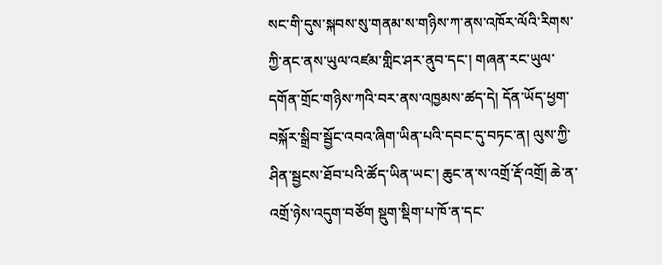སང་གི་དུས་སྐབས་སུ་གནམ་ས་གཉིས་ཀ་ནས་འཁོར་ལོའི་རིགས་ཀྱི་ནང་ནས་ཡུལ་འཛམ་གླིང་ཤར་ནུབ་དང་། གཞན་རང་ཡུལ་དགོན་གྲོང་གཉིས་ཀའི་བར་ནས་འཁྱམས་ཚད་དེ། དོན་ཡོད་ཕྱག་བསྐོར་སྒྲིབ་སྦྱོང་འབའ་ཞིག་ཡིན་པའི་དབང་དུ་བཏང་ན། ལུས་ཀྱི་ཤིན་སྦྱངས་ཐོབ་པའི་ཚོད་ཡིན་ཡང་། ཆུང་ན་ས་འགྲོ་རྡོ་འགྲོ། ཆེ་ན་འགྲོ་ཉེས་འདུག་བཙོག སྡུག་སྡིག་པ་ཁོ་ན་དང་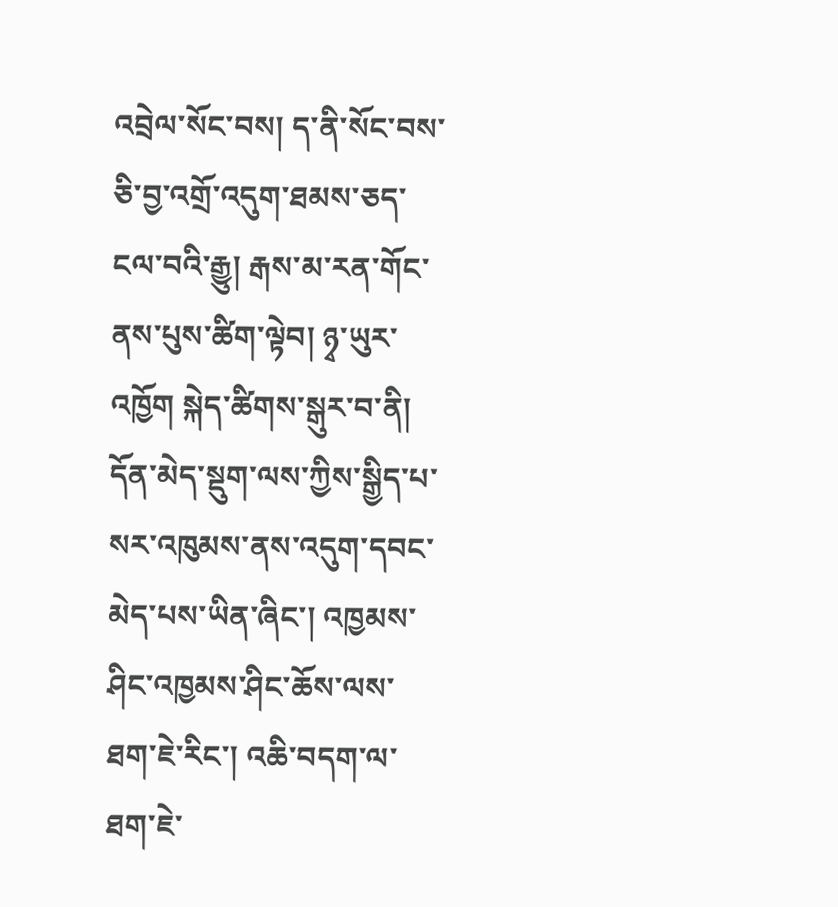འབྲེལ་སོང་བས། ད་ནི་སོང་བས་ཅི་བྱ་འགྲོ་འདུག་ཐམས་ཅད་ངལ་བའི་རྒྱུ། རྒས་མ་རན་གོང་ནས་པུས་ཚིག་ལྟེབ། ཉྭ་ཡུར་འཁྱོག སྐེད་ཚིགས་སྒུར་བ་ནི། དོན་མེད་སྡུག་ལས་ཀྱིས་སྒྱིད་པ་སར་འཁུམས་ནས་འདུག་དབང་མེད་པས་ཡིན་ཞིང་། འཁྱམས་ཤིང་འཁྱམས་ཤིང་ཆོས་ལས་ཐག་ཇེ་རིང་། འཆི་བདག་ལ་ཐག་ཇེ་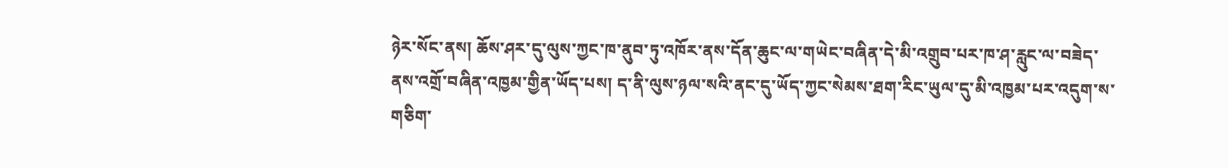ཉེར་སོང་ནས། ཆོས་ཤར་དུ་ལུས་ཀྱང་ཁ་ནུབ་ཏུ་འཁོར་ནས་དོན་ཆུང་ལ་གཡེང་བཞིན་དེ་མི་འགྲུབ་པར་ཁ་ཤ་རླུང་ལ་བཟེད་ནས་འགྲོ་བཞིན་འཁྱམ་གྱིན་ཡོད་པས། ད་ནི་ལུས་ཉལ་སའི་ནང་དུ་ཡོད་ཀྱང་སེམས་ཐག་རིང་ཡུལ་དུ་མི་འཁྱམ་པར་འདུག་ས་གཅིག་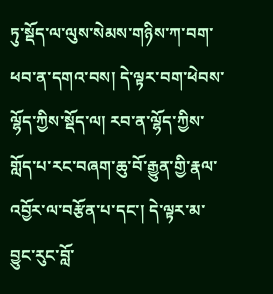ཏུ་སྡོད་ལ་ལུས་སེམས་གཉིས་ཀ་བག་ཕབ་ན་དགའ་བས། དེ་ལྟར་བག་ཕེབས་ལྷོད་ཀྱིས་སྡོད་ལ། རབ་ན་ལྷོད་ཀྱིས་གློད་པ་རང་བཞག་ཆུ་བོ་རྒྱུན་གྱི་རྣལ་འབྱོར་ལ་བརྩོན་པ་དང་། དེ་ལྟར་མ་བྱུང་རུང་བློ་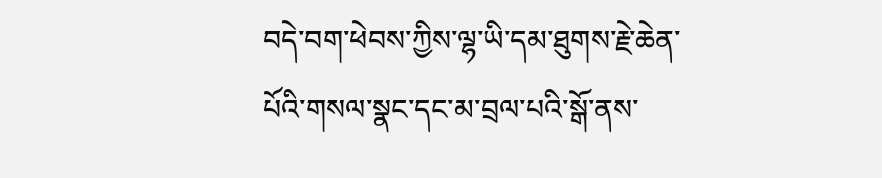བདེ་བག་ཕེབས་ཀྱིས་ལྷ་ཡི་དམ་ཐུགས་རྗེ་ཆེན་པོའི་གསལ་སྣང་དང་མ་བྲལ་པའི་སྒོ་ནས་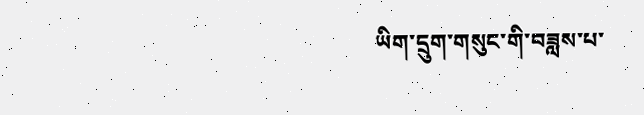ཡིག་དྲུག་གསུང་གི་བཟླས་པ་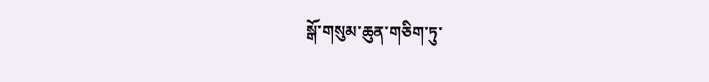སྒོ་གསུམ་ཆུན་གཅིག་ཏུ་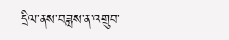དྲིལ་ནས་བཟླས་ན་འགྲུབ་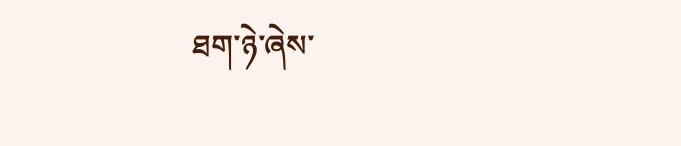ཐག་ཉེ་ཞེས་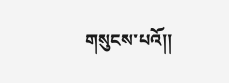གསུངས་པའོ།།